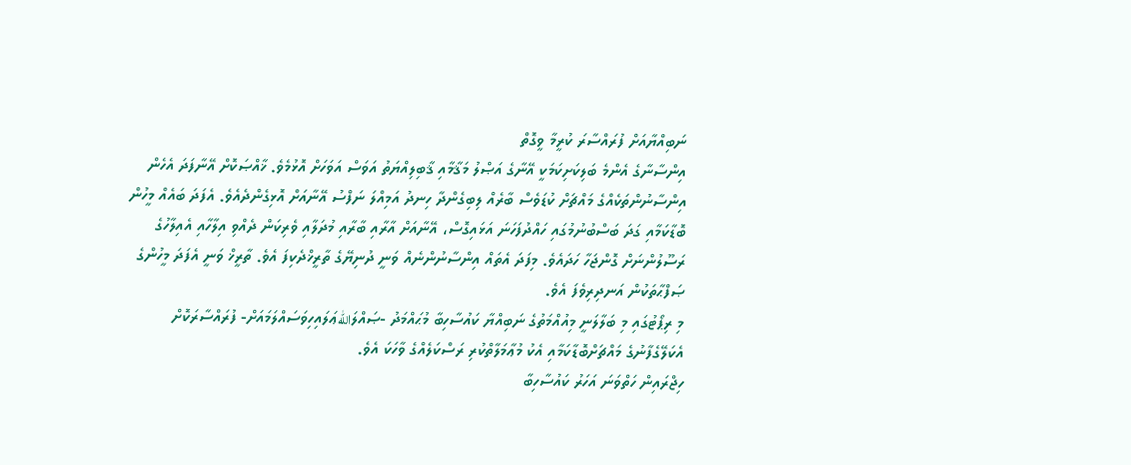ނަބިއްޔާއަށް ފުރައްސާރަ ކުރީމާ ވީގޮތް
އިންސާނާގެ އެންމެ ބަލިކަށިކަމަކީ އޭނާގެ އަޞްލު މަޤާމާއި ޤާބިލިއްޔަތު އަވަސް އަވަހަށް އޮޅުމެވެ. ޚާއްޞަކޮށް އޭނާފަދަ އެހެން އިންސާނުންތަކެއްގެ މައްޗަށް ކުޑަވެސް ބާރެއް ލިބިގެންދާ ހިނދު އަމިއްލަ ނަފްސު އޭނާއަށް އޮޅިގެންދެއެވެ. އެފަދަ ބައެއް މީހުން ބޮޑާކަމާއި ގަދަ ބަސްބުނުމުގައި ހައްދުފަހަނަ އަޅައިގޮސް، އޭނާއަށް އާރާއި ބާރާއި މުދަލާއި ވެރިކަން ދެއްވި އިލާހާއި އެއިލާހުގެ ރަސޫލުންނަށް ގޮންޖަހާ ހަދައެވެ. މިފަދަ އެތައް އިންސާނުންނެއް ވަނީ ދުނިޔޭގެ ތާރީޚްދެކިފަ އެވެ. ތާރީޚް ވަނީ އެފަދަ މީހުންގެ ޞަފްޙާތަކުން އަނދިރިވެފަ އެވެ.
މި ރިޕޯޓުގައި މި ބަލާލަނީ މިއުއްމަތުގެ ނަބިއްޔާ ކައުސާހިބާ މުޙައްމަދު -ޞައްލަاللهޢަލައިހިވަސައްލަމައަށް- ފުރައްސާރަކޮށް އެކަލޭގެފާނުގެ މައްޗަށްބޮޑާކަމާއި އެކު މުޢާމަލާތްކުރި ރަސްކަލެއްގެ ވާހަކަ އެވެ.
ހިޖްރައިން ހަތްވަނަ އަހަރު ކައުސާހިބާ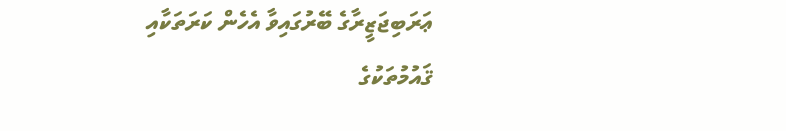ޢަރަބިޖަޒީރާގެ ބޭރުގައިވާ އެހެން ކަރަތަކާއި ޤައުމުތަކުގެ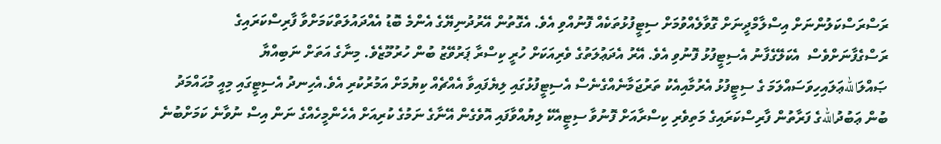ރަސްރަސްކަލުންނަށް އިސްލާމްދީނަށް ގޮވާލެއްވުމަށް ސިޓީފުޅުތަކެއް ފޮނުއްވި އެވެ. އެގޮތުން އޭރުދުނިޔޭގެ އެންމެ ބޮޑު އެއްދައުލަތްކަމަށްވާ ފާރިސްކަރައިގެ ރަސްގެފާނަށްވެސް  އެކަލޭގެފާނު އެސިޓީފުޅު ފޮނުވި އެވެ. އޭރު އެދަޢުލަތުގެ ވެރިއަކަށް ހުރީ ކިސްރާ ޕަރުވޭޒު ބުން ހުރުމޫޒެވެ. މިނާގެ އަތަށް ނަބިއްޔާ ޞައްލަاللهޢަލައިހިވަސައްލަމަ ގެ ސިޓީފުޅު އެރުމާއިއެކު ތަރުޖަމާނެއްގެނެސް އެސިޓީފުޅުގައި ލިޔެފައިވާ އެއްޗެއް ކިޔުމަށް އަމުރުކުރި އެވެ.އެހިނދު އެސިޓީގައި މިއީ މުޙައްމަދު ބުން ޢަބުދުاللهގެ ފަރާތުން ފާރިސްކަރައިގެ މަތިވެރި ކިސްރާއަށް ފޮނުވާ ސިޓީއެކޭ ލިޔުއްވާފައި އޮވެގެން އޭނާގެ ނަމުގެ ކުރިއަށް އެހެންމީހެއްގެ ނަން އިސް ނުވާނެ ކަމަށްބުނެ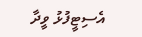އެސިޓީފުޅު ވީދާ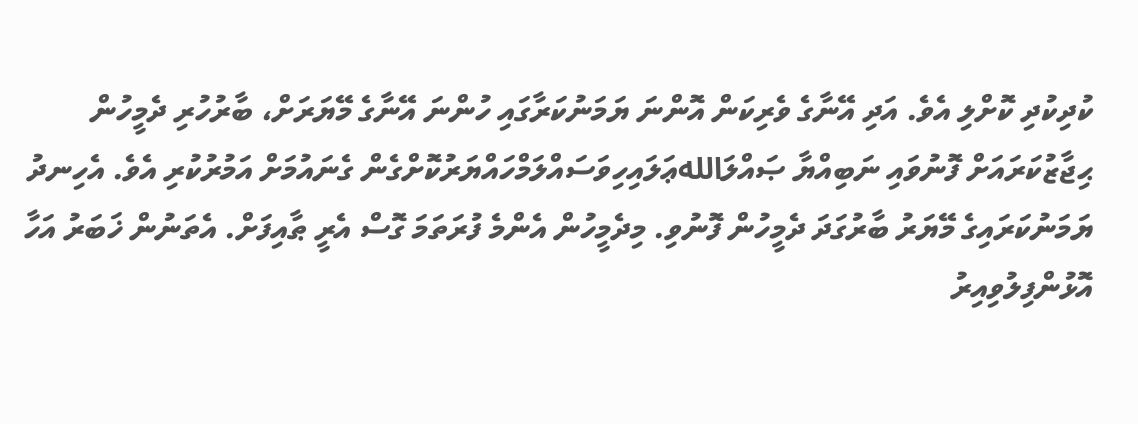ކުދިކުދި ކޮށްލި އެވެ. އަދި އޭނާގެ ވެރިކަން އޮންނަ ޔަމަނުކަރާގައި ހުންނަ އޭނާގެ މޭޔަރަށް، ބާރުހުރި ދެމީހުން ޙިޖާޒުކަރައަށް ފޮނުވައި ނަބިއްޔާ ޞައްލަاللهޢަލައިހިވަސައްލަމްހައްޔަރުކޮށްގެން ގެނައުމަށް އަމުރުކުރި އެވެ. އެހިނދު ޔަމަނުކަރައިގެ މޭޔަރު ބާރުގަދަ ދެމީހުން ފޮނުވި. މިދެމީހުން އެންމެ ފުރަތަމަ ގޮސް އެރީ ޠާއިފަށް. އެތަނުން ޚަބަރު އަހާ އޮޅުންފިލުވިއިރު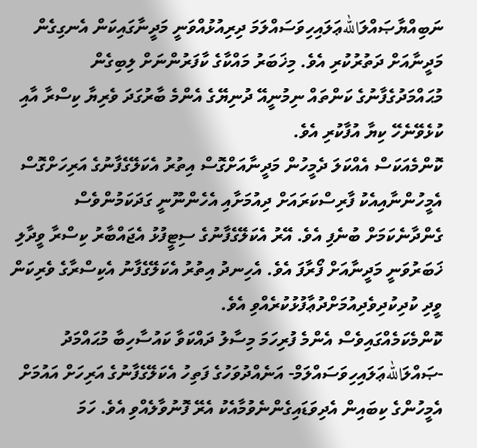ނަބިއްޔާޞައްލަاللهޢަލައިހިވަސައްލަމަ ދިރިއުޅުއްވަނީ މަދީނާގައިކަން އެނގިގެން މަދީނާއަށް ދަތުރުކުރި އެވެ. މިޚަބަރު މައްކާގެ ކާފަރުންނަށް ލިބިގެން މުޙައްމަދުގެފާނުގެ ކަންތައް ނިމުނީއޭ ދުނިޔޭގެ އެންމެ ބާރުގަދަ ވެރިޔާ ކިސްރާ އާއި ކުޅެވޭނެހޭ ކިޔާ އުފާކުރި އެވެ.
ކޮންމެއަކަސް އެއްކަލަ ދެމީހުން މަދީނާއަށްގޮސް އިތުރު އެކަލޭގެފާނުގެ އަރިހަށްގޮސް އެމީހުންނާއިއެކު ފާރިސްކަރައަށް ދިއުމަށާއި އެހެންނޫނީ ގަދަކަމުންވެސް ގެންދާނެކަމަށް ބުނެފި އެވެ. އޭރު އެކަލޭގެފާނުގެ ސިޓީފުޅު އެޖައްބާރު ކިސްރާ ވީދާލި ޚަބަރުވަނީ މަދީނާއަށް ފޯރާފަ އެވެ. އެހިނދު އިތުރު އެކަލޭގެފާނު އެކިސްރާގެ ވެރިކަން ވީދި ކުދިކުދިވެދިއުމަށްދުޢާފުޅުކުރެއްވި އެވެ.
ކޮންމެކަމެއްގައިވެސް އެންމެ ފުރިހަމަ މިސާލު ދައްކަވާ ކައުސާހިބާ މުޙައްމަދު -ޞައްލަاللهޢަލައިހިވަސައްލަމް- އަނެއްދުވަހުގެ ފަތިހު އެކަލޭގެފާނުގެ އަރިހަށް އައުމަށް އެމީހުންގެ ކިބައިން އެދިވަޑައިގެންނެވުމާއެކު އެރޭ ފޮނުވާލެއްވި އެވެ. ހަމަ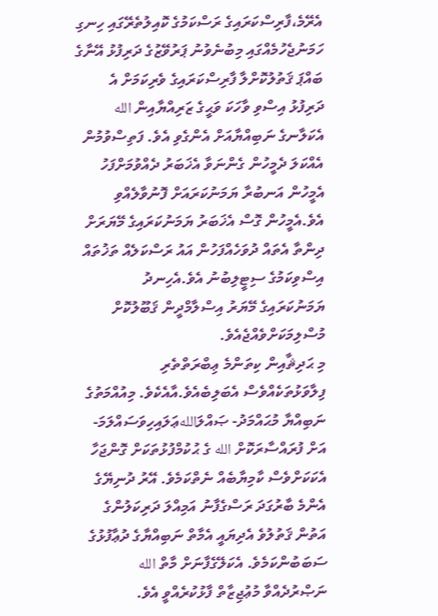އެރޭމެ،ފާރިސްކަރައިގެ ރަސްކަމުގެ ކޮއިލުތެރޭގައި ހިނގި ހަމަނުޖެހުމެއްގައި މިބުނެވުނު ޕަރުވޭޒުގެ ދަރިފުޅު އޭނާގެ ބައްޕަ ޤަތުލުކޮށްލާ ފާރިސްކަރައިގެ ވެރިކަމަށް އެ ދަރިފުޅު އިސްވި ވާހަކަ ވަޙީގެ ޒަރިއްޔާއިން الله އެކަލާނގެ ނަބިއްޔާއަށް އެންގެވި އެވެ. ފަތިސްވުމުން އެއްކަލަ ދެމީހުން ގެންނަވާ އެޚަބަރު ދެއްވުމަށްފަހު އެމީހުން އަނބުރާ ޔަމަނުކަރައަށް ފޮނުވާލެއްވި އެވެ.އެމީހުން ގޮސް އެޚަބަރު ޔަމަނުކަރައިގެ މޭޔަރަށް ދިންތާ އެތައް ދުވަހެއްފަހުން އައު ރަސްކަލެއް ތަޚުތައް އިސްވިކަމުގެ ސިޓީލިބުނު އެވެ.އެހިނދު ޔަމަނުކަރައިގެ މޭޔަރު އިސްލާމްދީން ޤަބޫލުކޮށް މުސްލިމަކަށްވެއްޖެއެވެ.
މި ޙަދިޘާއިން ކިތަންމެ ޢިބްރަތްތެރި ފިލާވަޅުތަކެއްވެސް އެބަލިބެއެވެ.އާއެކެވެ. މިއުއްމަތުގެ ނަބިއްޔާ މުޙައްމަދު- ޞައްލަاللهޢަލައިހިވަސައްލަމަ- އަށް ފުރައްސާރަކޮށް الله ގެ ޙުކުމްފުޅުތަކަށް ގޮންޖަހާ އެކަކަށްވެސް ކާމިޔާބެއް ނެތްކަމެވެ. އޭރު ދުނިޔޭގެ އެންމެ ބާރުގަދަ ރަސްގެފާނު އަމިއްލަ ދަރިކަލުންގެ އަތުން ޤަތުލުވެ އެދިޔައީ އެމާތް ނަބިއްޔާގެ ދުޢާފުޅުގެ ސަބަބުންކަމެވެ. އެކަލޭގެފާނަށް މާތް الله ނަޞްރުދެއްވާ މުޢުޖިޒާތް ފާޅުކުރެއްވީ އެވެ.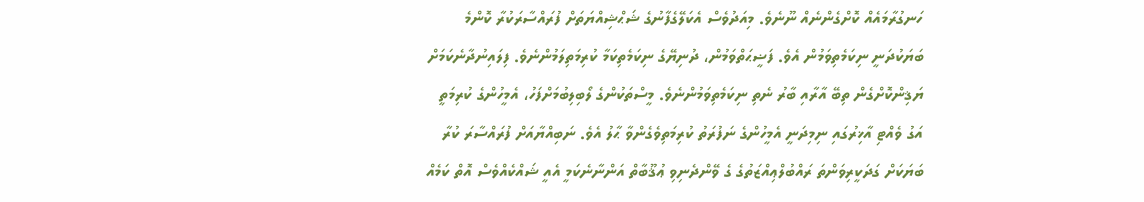ހަނގުރާމައެއް ކޮށްގެންނެއް ނޫނެވެ. މިއަދުވެސް އެކަލޭގެފާނުގެ ޝަޙްޝިއްޔަތަށް ފުރައްސާރަކުރާ ކޮންމެ ބަޔަކުދަނީ ނިކަމެތިވަމުން އެވެ. ފަޟީޙަތްވަމުން، ދުނިޔޭގެ ނިކަމެތިކަމާ ކުރިމަތިލަމުންނެވެ. ފިލައިނުދާނެކަމަށް ޔަޤިންކޮށްގެން ތިބޭ އާރާއި ބާރު ނެތި ނިކަމެތިވަމުންނެވެ. މީސްތަކުންގެ ލޯބިލިބުމަށްފަހު، އެމީހުންގެ ކުރިމަތީ އަގު ވެއްޓި އާޚިރުގައި ނިމިދަނީ އެމީހުންގެ ނަފުރަތު ކުރިމަތިވެގެންވާ ޙާލު އެވެ. ނަބިއްޔާއަށް ފުރައްސާރަ ކުރާ ބަޔަކަށް ގަދަކީރިވަންތަ ރައްބުލްޢިއްޒަތުގެ ގެ ވޭންދެނިވި ޢުޤޫބާތް އަންނާނެކަމީ އެއީ ޝައްކެއްވެސް އޮތް ކަމެއް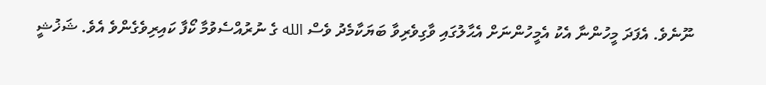ނޫނެވެ. އެފަދަ މީހުންނާ އެކު އެމީހުންނަށް އެޙާލުގައި ވާގިވެރިވާ ބަޔަކާމެދު ވެސް الله ގެ ނުރުއްސެވުމާ ކޯފާ ކައިރިވެގެންވެ އެވެ. ޝަޚުޝީ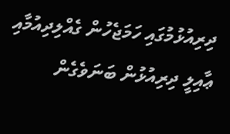ދިރިއުޅުމުގައި ހަމަޖެހުން ގެއްލިދިއުމާއި ޢާއިލީ ދިރިއުޅުން ބަނަވެގެން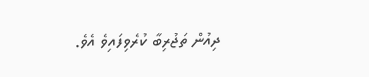ދިއުން ތަޖުރިބާ ކުރެވިފައިވެ އެވެ.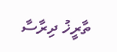ތާރީޚު ދިރާސާ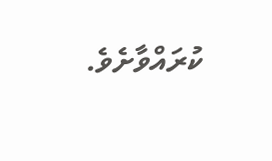ކުރައްވާށެވެ.